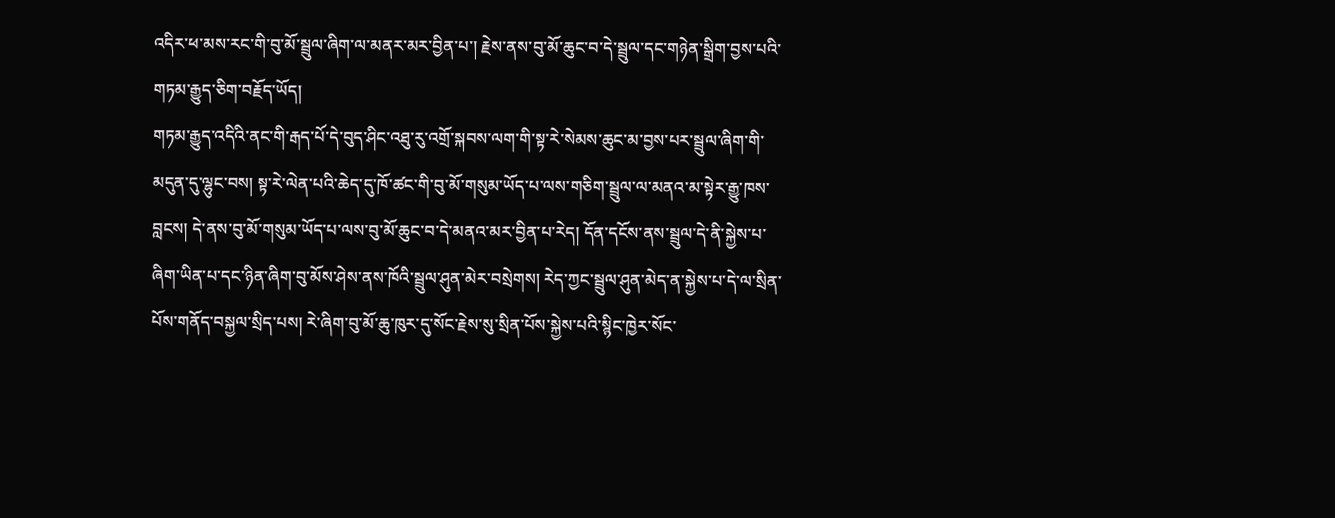འདིར་ཕ་མས་རང་གི་བུ་མོ་སྦྲུལ་ཞིག་ལ་མནར་མར་བྱིན་པ་། རྗེས་ནས་བུ་མོ་ཆུང་བ་དེ་སྦྲུལ་དང་གཉེན་སྒྲིག་བྱས་པའི་གཏམ་རྒྱུད་ཅིག་བརྗོད་ཡོད།
གཏམ་རྒྱུད་འདིའི་ནང་གི་རྒད་པོ་དེ་བུད་ཤིང་འཐུ་རུ་འགྲོ་སྐབས་ལག་གི་སྟ་རེ་སེམས་ཆུང་མ་བྱས་པར་སྦྲུལ་ཞིག་གི་མདུན་དུ་ལྷུང་བས། སྟ་རེ་ལེན་པའི་ཆེད་དུ་ཁོ་ཚང་གི་བུ་མོ་གསུམ་ཡོད་པ་ལས་གཅིག་སྦྲུལ་ལ་མནའ་མ་སྟེར་རྒྱུ་ཁས་བླངས། དེ་ནས་བུ་མོ་གསུམ་ཡོད་པ་ལས་བུ་མོ་ཆུང་བ་དེ་མནའ་མར་བྱིན་པ་རེད། དོན་དངོས་ནས་སྦྲུལ་དེ་ནི་སྐྱེས་པ་ཞིག་ཡིན་པ་དང་ཉིན་ཞིག་བུ་མོས་ཤེས་ནས་ཁོའི་སྦྲུལ་ཤུན་མེར་བསྲེགས། རེད་ཀྱང་སྦྲུལ་ཤུན་མེད་ན་སྐྱེས་པ་དེ་ལ་སྲིན་པོས་གནོད་བསྐྱལ་སྲིད་པས། རེ་ཞིག་བུ་མོ་ཆུ་ཁུར་དུ་སོང་རྗེས་སུ་སྲིན་པོས་སྐྱེས་པའི་སྙིང་ཁྱེར་སོང་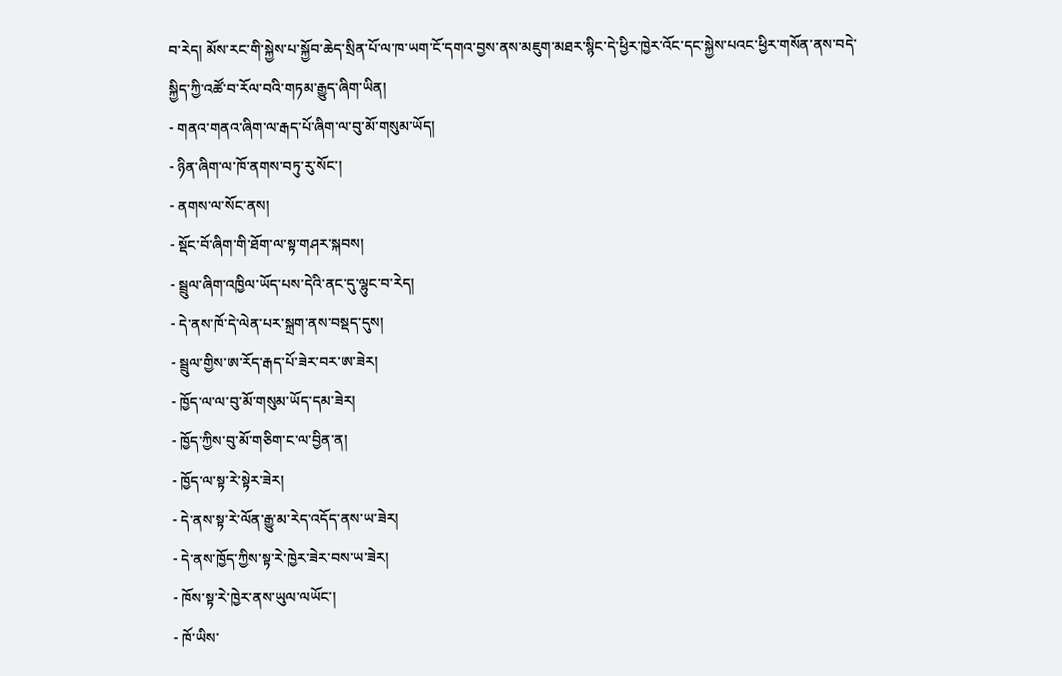བ་རེད། མོས་རང་གི་སྐྱེས་པ་སྐྱོབ་ཆེད་སྲིན་པོ་ལ་ཁ་ཡག་ངོ་དགའ་བྱས་ནས་མཇུག་མཐར་སྙིང་དེ་ཕྱིར་ཁྱེར་འོང་དང་སྐྱེས་པའང་ཕྱིར་གསོན་ནས་བདེ་སྐྱིད་ཀྱི་འཚོ་བ་རོལ་བའི་གཏམ་རྒྱུད་ཞིག་ཡིན།
- གནའ་གནའ་ཞིག་ལ་རྒད་པོ་ཞིག་ལ་བུ་མོ་གསུམ་ཡོད།
- ཉིན་ཞིག་ལ་ཁོ་ནགས་བཏུ་རུ་སོང་།
- ནགས་ལ་སོང་ནས།
- སྡོང་བོ་ཞིག་གི་ཐོག་ལ་སྟ་གཤར་སྐབས།
- སྦྲུལ་ཞིག་འཁྱིལ་ཡོད་པས་དེའི་ནང་དུ་ལྷུང་བ་རེད།
- དེ་ནས་ཁོ་དེ་ལེན་པར་སྐྲག་ནས་བསྡད་དུས།
- སྦྲུལ་གྱིས་ཨ་རོད་རྒད་པོ་ཟེར་བར་ཨ་ཟེར།
- ཁྱོད་ལ་ལ་བུ་མོ་གསུམ་ཡོད་དམ་ཟེར།
- ཁྱོད་ཀྱིས་བུ་མོ་གཅིག་ང་ལ་བྱིན་ན།
- ཁྱོད་ལ་སྟ་རེ་སྟེར་ཟེར།
- དེ་ནས་སྟ་རེ་ལོན་རྒྱུ་མ་རེད་འདོད་ནས་ཡ་ཟེར།
- དེ་ནས་ཁྱོད་ཀྱིས་སྟ་རེ་ཁྱེར་ཟེར་བས་ཡ་ཟེར།
- ཁོས་སྟ་རེ་ཁྱེར་ནས་ཡུལ་ལཡོང་།
- ཁོ་ཡིས་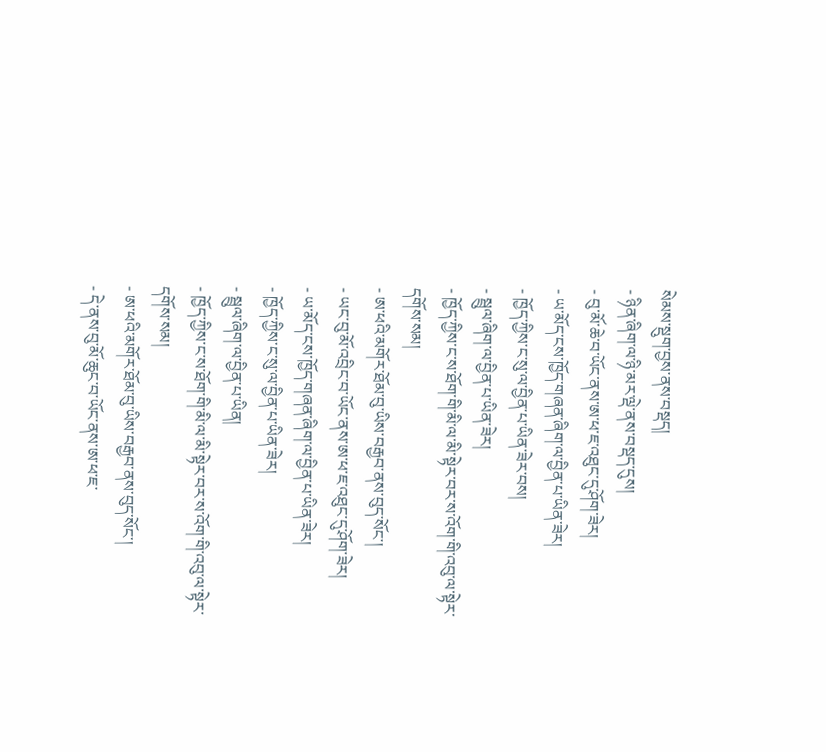སེམས་སྡུག་བྱས་ནས་བསྡད།
- ཉིན་ཞིག་ལ་ཉི་མར་ལྡེ་ནས་བསྡད་དུས།
- བུ་མོ་ཆེ་བ་ཡོང་ནས་ཨ་ཕ་ཇ་འཐུང་དུ་ཤོག་ཟེར།
- ཡ་མོད་ངས་ཁྱོད་གཞན་ཞིག་ལ་བྱིན་པ་ཡིན་ཟེར།
- ཁྱོད་ཀྱིས་ང་སུ་ལ་བྱིན་པ་ཡིན་ཟེར་བས།
- སྦྲུལ་ཞིག་ལ་བྱིན་པ་ཡིན་ཟེར།
- ཁྱོད་ཀྱིས་ང་ས་ཐོག་གི་མི་ལ་མི་སྟེར་བར་ས་འོག་གི་འབུ་ལ་སྟེར་དགོས་སམ།
- ཨ་ཕའི་མགོར་ཐོམ་བུ་ཡིས་བརྒྱབ་ནས་བུད་སོང་།
- ཡང་བུ་མོ་འབྲིང་བ་ཡོང་ནས་ཨ་ཕ་ཇ་འཐུང་དུ་ཤོག་ཟེར།
- ཡ་མོད་ངས་ཁྱོད་གཞན་ཞིག་ལ་བྱིན་པ་ཡིན་ཟེར།
- ཁྱོད་ཀྱིས་ང་སུ་ལ་བྱིན་པ་ཡིན་ཟེར།
- སྦྲུལ་ཞིག་ལ་བྱིན་པ་ཡིན།
- ཁྱོད་ཀྱིས་ང་ས་ཐོག་གི་མི་ལ་མི་སྟེར་བར་ས་འོག་གི་འབུ་ལ་སྟེར་དགོས་སམ།
- ཨ་ཕའི་མགོར་ཐོམ་བུ་ཡིས་བརྒྱབ་ནས་བུད་སོང་།
- དེ་ནས་བུ་མོ་ཆུང་བ་ཡོང་ནས་ཨ་ཕ་ཇ་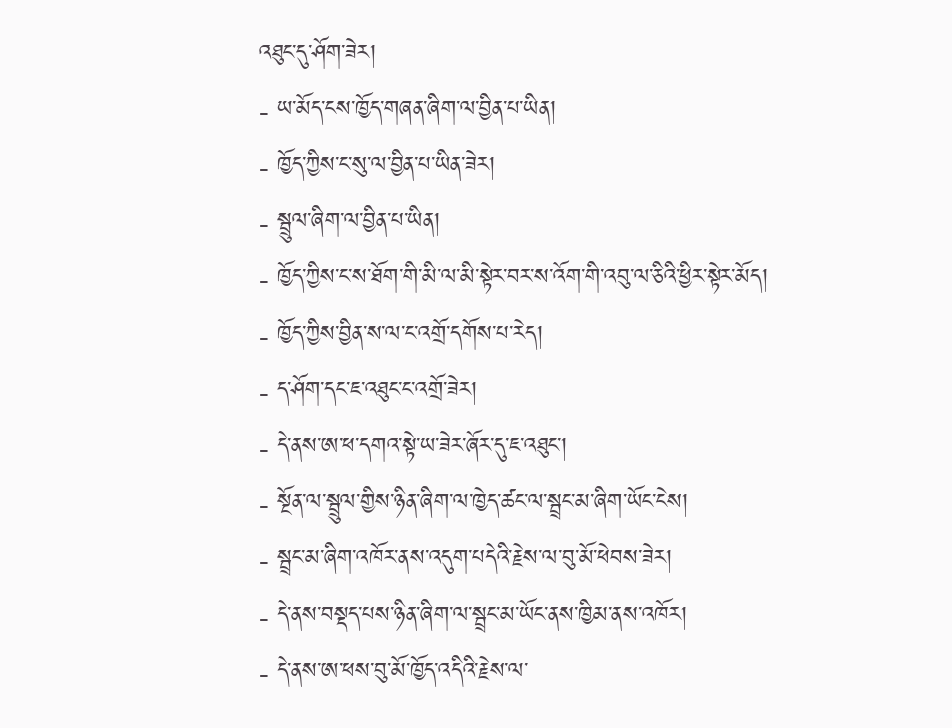འཐུང་དུ་ཤོག་ཟེར།
- ཡ་མོད་ངས་ཁྱོད་གཞན་ཞིག་ལ་བྱིན་པ་ཡིན།
- ཁྱོད་ཀྱིས་ང་སུ་ལ་བྱིན་པ་ཡིན་ཟེར།
- སྦྲུལ་ཞིག་ལ་བྱིན་པ་ཡིན།
- ཁྱོད་ཀྱིས་ང་ས་ཐོག་གི་མི་ལ་མི་སྟེར་བར་ས་འོག་གི་འབུ་ལ་ཅིའི་ཕྱིར་སྟེར་མོད།
- ཁྱོད་ཀྱིས་བྱིན་ས་ལ་ང་འགྲོ་དགོས་པ་རེད།
- ད་ཤོག་དང་ཇ་འཐུང་ང་འགྲོ་ཟེར།
- དེ་ནས་ཨ་ཕ་དགའ་སྟེ་ཡ་ཟེར་ཞོར་དུ་ཇ་འཐུང་།
- སྔོན་ལ་སྦྲུལ་གྱིས་ཉིན་ཞིག་ལ་ཁྱེད་ཚང་ལ་སྦྲང་མ་ཞིག་ཡོང་ངེས།
- སྦྲང་མ་ཞིག་འཁོར་ནས་འདུག་པདེའི་རྗེས་ལ་བུ་མོ་ཕེབས་ཟེར།
- དེ་ནས་བསྡད་པས་ཉིན་ཞིག་ལ་སྦྲང་མ་ཡོང་ནས་ཁྱིམ་ནས་འཁོར།
- དེ་ནས་ཨ་ཕས་བུ་མོ་ཁྱོད་འདིའི་རྗེས་ལ་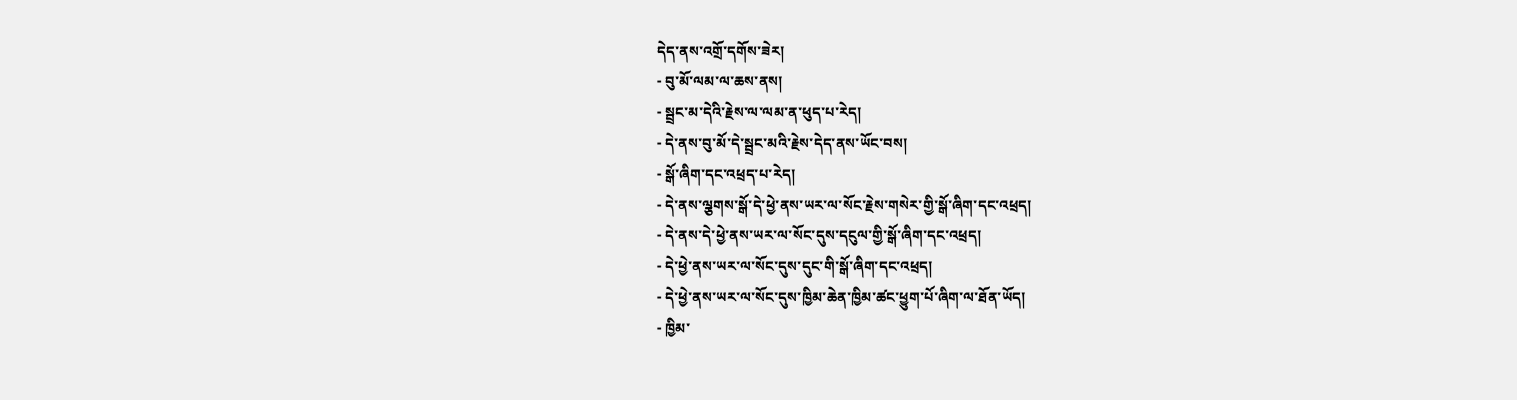དེད་ནས་འགྲོ་དགོས་ཟེར།
- བུ་མོ་ལམ་ལ་ཆས་ནས།
- སྦྲང་མ་དེའི་རྗེས་ལ་ལམ་ན་ཕུད་པ་རེད།
- དེ་ནས་བུ་མོ་དེ་སྦྲང་མའི་རྗེས་དེད་ནས་ཡོང་བས།
- སྒོ་ཞིག་དང་འཕྲད་པ་རེད།
- དེ་ནས་ལྕགས་སྒོ་དེ་ཕྱེ་ནས་ཡར་ལ་སོང་རྗེས་གསེར་གྱི་སྒོ་ཞིག་དང་འཕྲད།
- དེ་ནས་དེ་ཕྱེ་ནས་ཡར་ལ་སོང་དུས་དངུལ་གྱི་སྒོ་ཞིག་དང་འཕྲད།
- དེ་ཕྱེ་ནས་ཡར་ལ་སོང་དུས་དུང་གི་སྒོ་ཞིག་དང་འཕྲད།
- དེ་ཕྱེ་ནས་ཡར་ལ་སོང་དུས་ཁྱིམ་ཆེན་ཁྱིམ་ཚང་ཕྱུག་པོ་ཞིག་ལ་ཐོན་ཡོད།
- ཁྱིམ་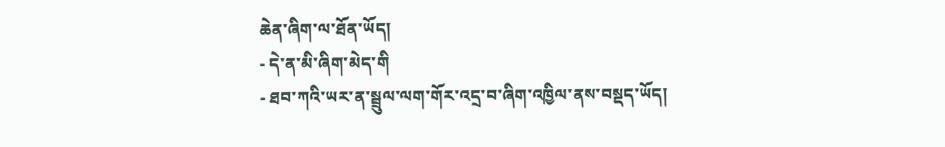ཆེན་ཞིག་ལ་ཐོན་ཡོད།
- དེ་ན་མི་ཞིག་མེད་གི
- ཐབ་ཀའི་ཡར་ན་སྦྲུལ་ལག་གོར་འདྲ་བ་ཞིག་འཁྱིལ་ནས་བསྡད་ཡོད།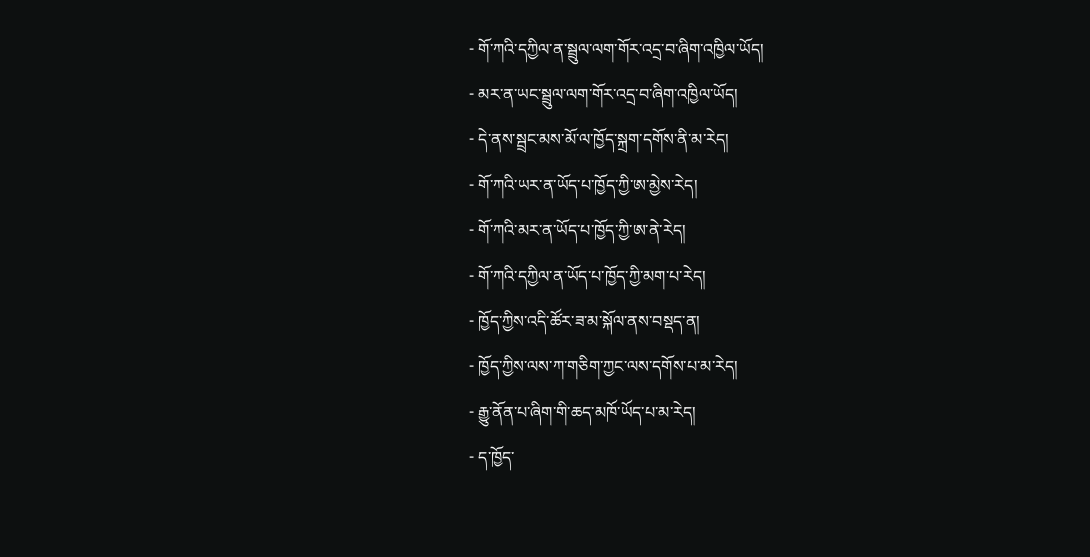- གོ་ཀའི་དཀྱིལ་ན་སྦྲུལ་ལག་གོར་འདྲ་བ་ཞིག་འཁྱིལ་ཡོད།
- མར་ན་ཡང་སྦྲུལ་ལག་གོར་འདྲ་བ་ཞིག་འཁྱིལ་ཡོད།
- དེ་ནས་སྦྲང་མས་མོ་ལ་ཁྱོད་སྐྲག་དགོས་ནི་མ་རེད།
- གོ་ཀའི་ཡར་ན་ཡོད་པ་ཁྱོད་ཀྱི་ཨ་མྱེས་རེད།
- གོ་ཀའི་མར་ན་ཡོད་པ་ཁྱོད་ཀྱི་ཨ་ནེ་རེད།
- གོ་ཀའི་དཀྱིལ་ན་ཡོད་པ་ཁྱོད་ཀྱི་མག་པ་རེད།
- ཁྱོད་ཀྱིས་འདི་ཚོར་ཟ་མ་སྐོལ་ནས་བསྡད་ན།
- ཁྱོད་ཀྱིས་ལས་ཀ་གཅིག་ཀྱང་ལས་དགོས་པ་མ་རེད།
- རྒྱུ་ནོན་པ་ཞིག་གི་ཆད་མཁོ་ཡོད་པ་མ་རེད།
- ད་ཁྱོད་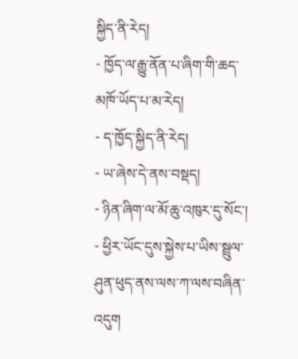སྐྱིད་ནི་རེད།
- ཁྱོད་ལ་རྒྱུ་ནོན་པ་ཞིག་གི་ཆད་མཁོ་ཡོད་པ་མ་རེད།
- ད་ཁྱོད་སྐྱིད་ནི་རེད།
- ཡ་ཞེས་དེ་ནས་བསྡད།
- ཉིན་ཞིག་ལ་མོ་ཆུ་འཁུར་དུ་སོང་།
- ཕྱིར་ཡོང་དུས་སྐྱེས་པ་ཡིས་སྦྲུལ་ཤུན་ཕུད་ནས་ལས་ཀ་ལས་བཞིན་འདུག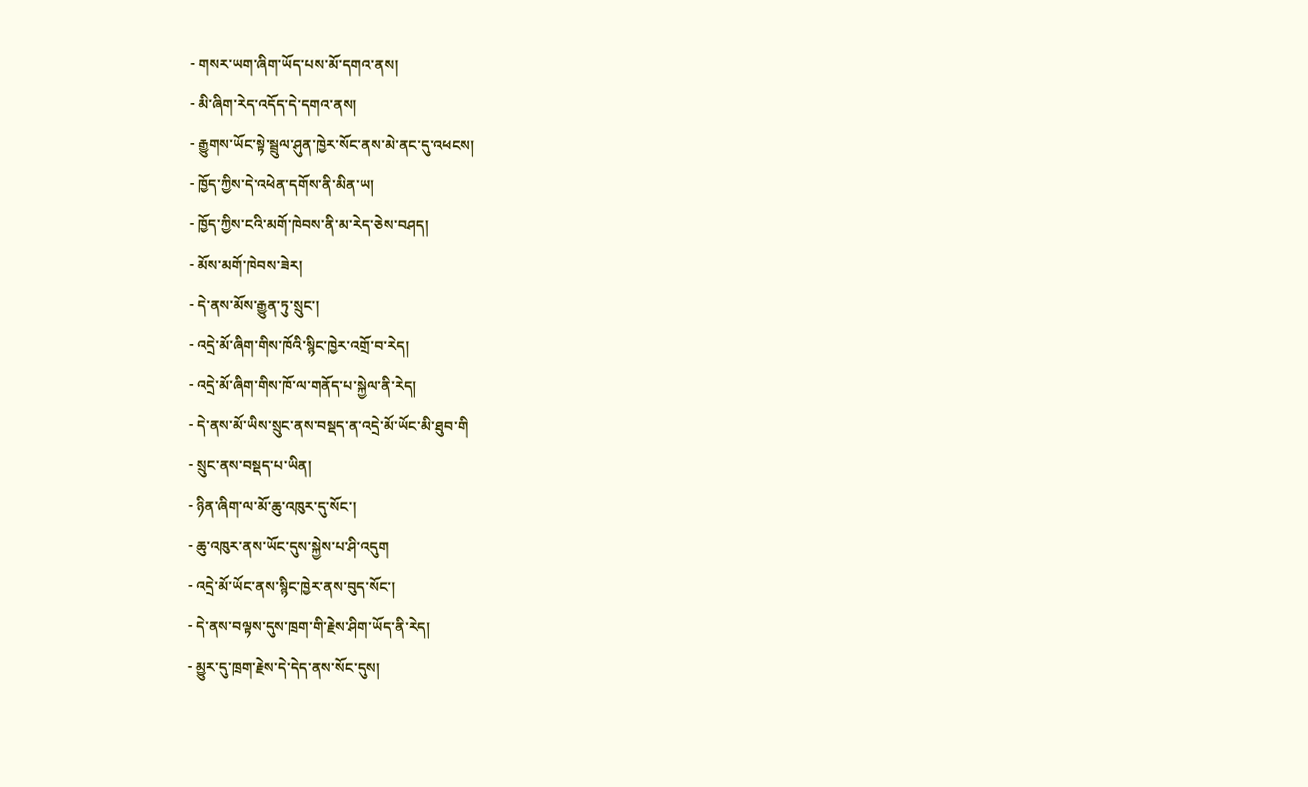- གསར་ཡག་ཞིག་ཡོད་པས་མོ་དགའ་ནས།
- མི་ཞིག་རེད་འདོད་དེ་དགའ་ནས།
- རྒྱུགས་ཡོང་སྟེ་སྦྲུལ་ཤུན་ཁྱེར་སོང་ནས་མེ་ནང་དུ་འཕངས།
- ཁྱོད་ཀྱིས་དེ་འཕེན་དགོས་ནི་མིན་ཡ།
- ཁྱོད་ཀྱིས་ངའི་མགོ་ཁེབས་ནི་མ་རེད་ཅེས་བཤད།
- མོས་མགོ་ཁེབས་ཟེར།
- དེ་ནས་མོས་རྒྱུན་ཏུ་སྲུང་།
- འདྲེ་མོ་ཞིག་གིས་ཁོའི་སྙིང་ཁྱེར་འགྲོ་བ་རེད།
- འདྲེ་མོ་ཞིག་གིས་ཁོ་ལ་གནོད་པ་སྐྱེལ་ནི་རེད།
- དེ་ནས་མོ་ཡིས་སྲུང་ནས་བསྡད་ན་འདྲེ་མོ་ཡོང་མི་ཐུབ་གི
- སྲུང་ནས་བསྡད་པ་ཡིན།
- ཉིན་ཞིག་ལ་མོ་ཆུ་འཁུར་དུ་སོང་།
- ཆུ་འཁུར་ནས་ཡོང་དུས་སྐྱེས་པ་ཤི་འདུག
- འདྲེ་མོ་ཡོང་ནས་སྙིང་ཁྱེར་ནས་བུད་སོང་།
- དེ་ནས་བལྟས་དུས་ཁྲག་གི་རྗེས་ཤིག་ཡོད་ནི་རེད།
- མྱུར་དུ་ཁྲག་རྗེས་དེ་དེད་ནས་སོང་དུས།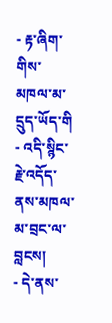- རྟ་ཞིག་གིས་མཁལ་མ་དྲུད་ཡོད་གི
- འདི་སྙིང་རྗེ་འདོད་ནས་མཁལ་མ་བྲང་ལ་བླངས།
- དེ་ནས་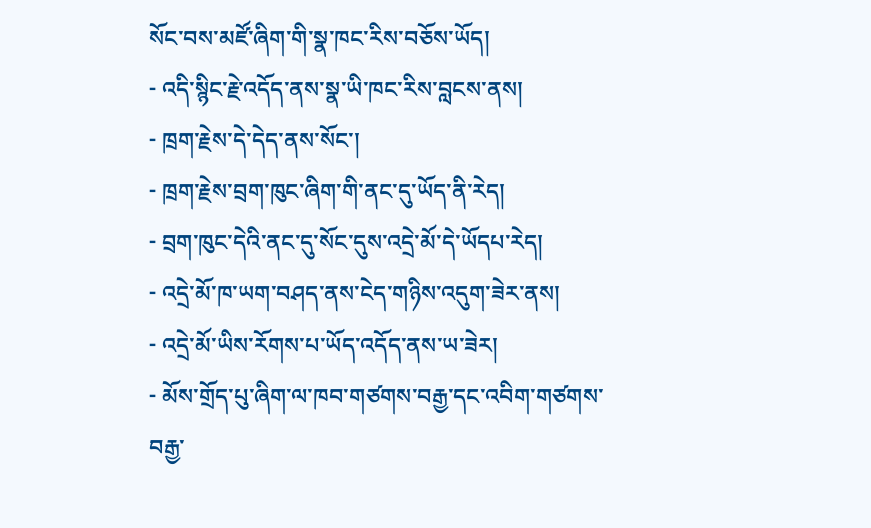སོང་བས་མཛོ་ཞིག་གི་སྣ་ཁང་རིས་བཅོས་ཡོད།
- འདི་སྙིང་རྗེ་འདོད་ནས་སྣ་ཡི་ཁང་རིས་བླངས་ནས།
- ཁྲག་རྗེས་དེ་དེད་ནས་སོང་།
- ཁྲག་རྗེས་བྲག་ཁུང་ཞིག་གི་ནང་དུ་ཡོད་ནི་རེད།
- བྲག་ཁུང་དེའི་ནང་དུ་སོང་དུས་འདྲེ་མོ་དེ་ཡོདཔ་རེད།
- འདྲེ་མོ་ཁ་ཡག་བཤད་ནས་ངེད་གཉིས་འདུག་ཟེར་ནས།
- འདྲེ་མོ་ཡིས་རོགས་པ་ཡོད་འདོད་ནས་ཡ་ཟེར།
- མོས་གྲོད་པུ་ཞིག་ལ་ཁབ་གཙགས་བརྒྱ་དང་འབིག་གཙགས་བརྒྱ་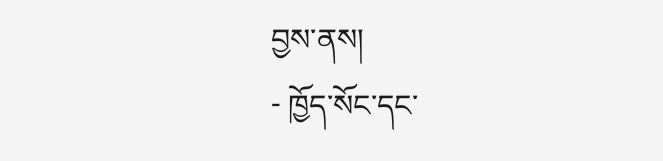བྱས་ནས།
- ཁྱོད་སོང་དང་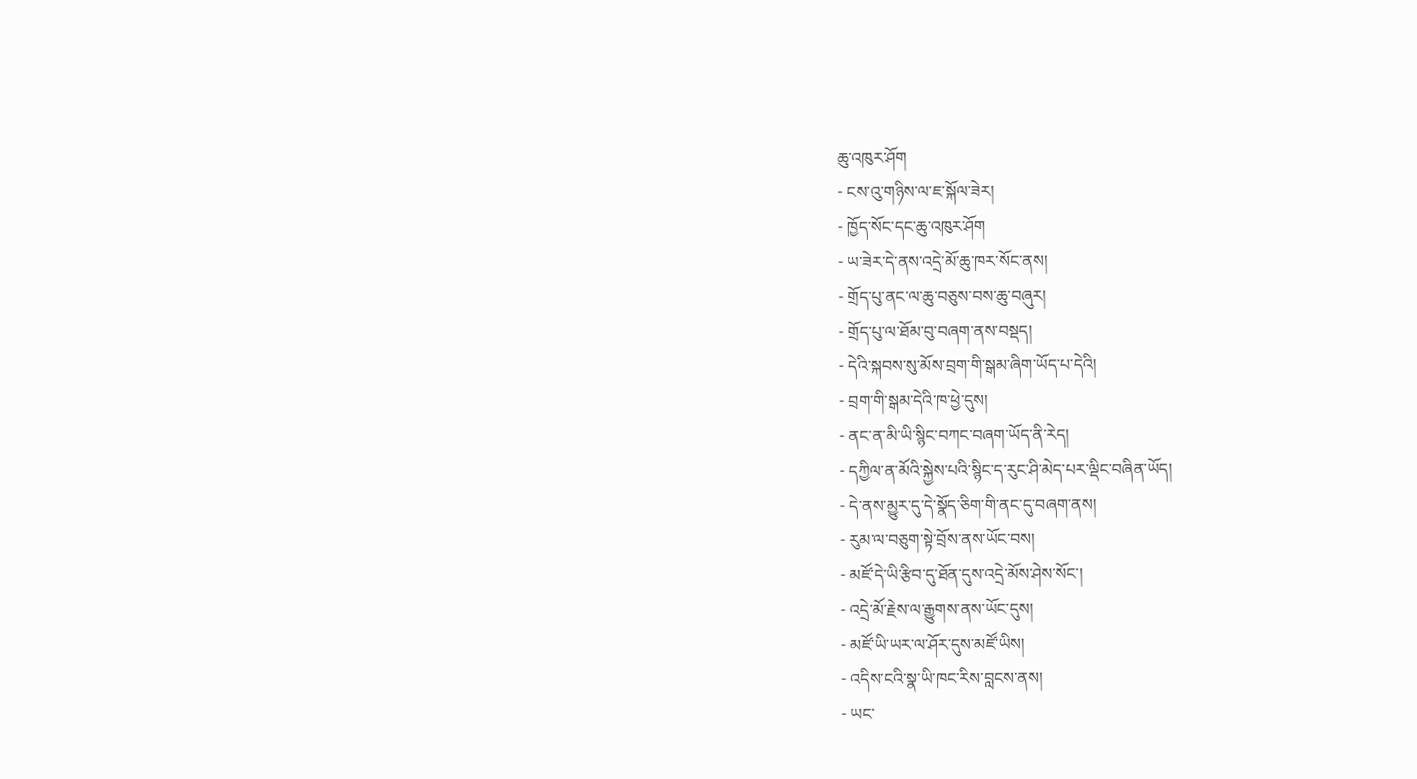ཆུ་འཁུར་ཤོག
- ངས་འུ་གཉིས་ལ་ཇ་སྐོལ་ཟེར།
- ཁྱོད་སོང་དང་ཆུ་འཁུར་ཤོག
- ཡ་ཟེར་དེ་ནས་འདྲེ་མོ་ཆུ་ཁར་སོང་ནས།
- གྲོད་པུ་ནང་ལ་ཆུ་བཅུས་བས་ཆུ་བཞུར།
- གྲོད་པུ་ལ་ཐོམ་བུ་བཞག་ནས་བསྡད།
- དེའི་སྐབས་སུ་མོས་བྲག་གི་སྒམ་ཞིག་ཡོད་པ་དེའི།
- བྲག་གི་སྒམ་དེའི་ཁ་ཕྱེ་དུས།
- ནང་ན་མི་ཡི་སྙིང་བཀང་བཞག་ཡོད་ནི་རེད།
- དཀྱིལ་ན་མོའི་སྐྱེས་པའི་སྙིང་ད་རུང་ཤི་མེད་པར་ལྡིང་བཞིན་ཡོད།
- དེ་ནས་མྱུར་དུ་དེ་སྣོད་ཅིག་གི་ནང་དུ་བཞག་ནས།
- རུམ་ལ་བཅུག་སྟེ་བྲོས་ནས་ཡོང་བས།
- མཛོ་དེ་ཡི་རྩིབ་དུ་ཐོན་དུས་འདྲེ་མོས་ཤེས་སོང་།
- འདྲེ་མོ་རྗེས་ལ་རྒྱུགས་ནས་ཡོང་དུས།
- མཛོ་ཡི་ཡར་ལ་ཤོར་དུས་མཛོ་ཡིས།
- འདིས་ངའི་སྣ་ཡི་ཁང་རིས་བླངས་ནས།
- ཡང་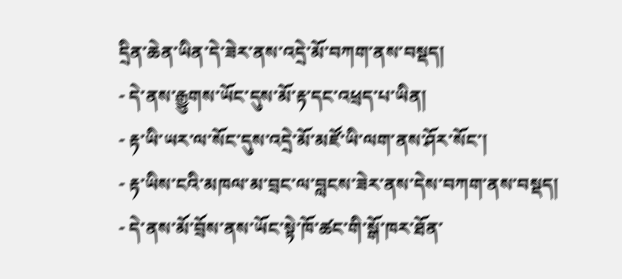དྲིན་ཆེན་ཡིན་དེ་ཟེར་ནས་འདྲེ་མོ་བཀག་ནས་བསྡད།
- དེ་ནས་རྒྱུགས་ཡོང་དུས་མོ་རྟ་དང་འཕྲད་པ་ཡིན།
- རྟ་ཡི་ཡར་ལ་སོང་དུས་འདྲེ་མོ་མཛོ་ཡི་ལག་ནས་ཤོར་སོང་།
- རྟ་ཡིས་ངའི་མཁལ་མ་བྲང་ལ་བླངས་ཟེར་ནས་དེས་བཀག་ནས་བསྡད།
- དེ་ནས་མོ་བྲོས་ནས་ཡོང་སྟེ་ཁོ་ཚང་གི་སྒོ་ཁར་ཐོན་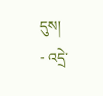དུས།
- འདྲེ་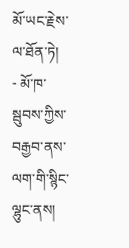མོ་ཡང་རྗེས་ལ་ཐོན་ཏེ།
- མོ་ཁ་སྦུབས་ཀྱིས་བརྒྱབ་ནས་ལག་གི་སྙིང་ལྷུང་ནས།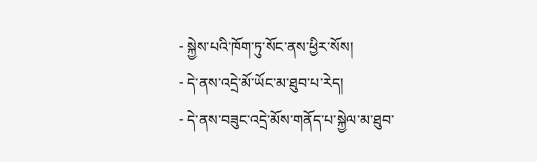- སྐྱེས་པའི་ཁོག་ཏུ་སོང་ནས་ཕྱིར་སོས།
- དེ་ནས་འདྲེ་མོ་ཡོང་མ་ཐུབ་པ་རེད།
- དེ་ནས་བཟུང་འདྲེ་མོས་གནོད་པ་སྐྱེལ་མ་ཐུབ་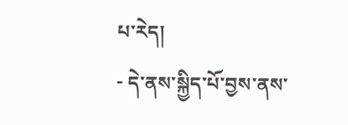པ་རེད།
- དེ་ནས་སྐྱིད་པོ་བྱས་ནས་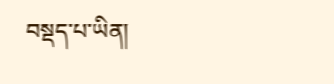བསྡད་པ་ཡིན།